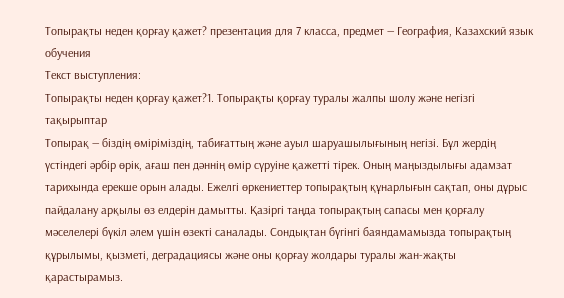Топырақты неден қорғау қажет? презентация для 7 класса, предмет — География, Казахский язык обучения
Текст выступления:
Топырақты неден қорғау қажет?1. Топырақты қорғау туралы жалпы шолу және негізгі тақырыптар
Топырақ — біздің өміріміздің, табиғаттың және ауыл шаруашылығының негізі. Бұл жердің үстіндегі әрбір өрік, ағаш пен дәннің өмір сүруіне қажетті тірек. Оның маңыздылығы адамзат тарихында ерекше орын алады. Ежелгі өркениеттер топырақтың құнарлығын сақтап, оны дұрыс пайдалану арқылы өз елдерін дамытты. Қазіргі таңда топырақтың сапасы мен қорғалу мәселелері бүкіл әлем үшін өзекті саналады. Сондықтан бүгінгі баяндамамызда топырақтың құрылымы, қызметі, деградациясы және оны қорғау жолдары туралы жан-жақты қарастырамыз.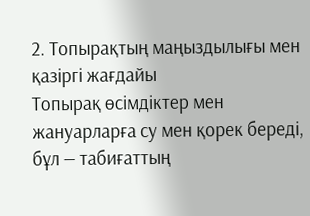2. Топырақтың маңыздылығы мен қазіргі жағдайы
Топырақ өсімдіктер мен жануарларға су мен қорек береді, бұл — табиғаттың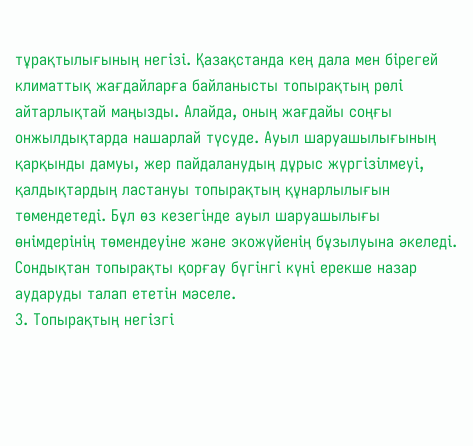тұрақтылығының негізі. Қазақстанда кең дала мен бірегей климаттық жағдайларға байланысты топырақтың рөлі айтарлықтай маңызды. Алайда, оның жағдайы соңғы онжылдықтарда нашарлай түсуде. Ауыл шаруашылығының қарқынды дамуы, жер пайдаланудың дұрыс жүргізілмеуі, қалдықтардың ластануы топырақтың құнарлылығын төмендетеді. Бұл өз кезегінде ауыл шаруашылығы өнімдерінің төмендеуіне және экожүйенің бұзылуына әкеледі. Сондықтан топырақты қорғау бүгінгі күні ерекше назар аударуды талап ететін мәселе.
3. Топырақтың негізгі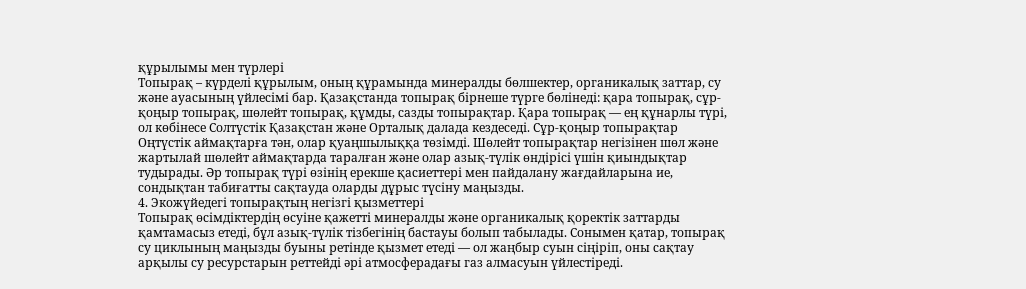құрылымы мен түрлері
Топырақ – күрделі құрылым, оның құрамында минералды бөлшектер, органикалық заттар, су және ауасының үйлесімі бар. Қазақстанда топырақ бірнеше түрге бөлінеді: қара топырақ, сұр-қоңыр топырақ, шөлейт топырақ, құмды, сазды топырақтар. Қара топырақ — ең құнарлы түрі, ол көбінесе Солтүстік Қазақстан және Орталық далада кездеседі. Сұр-қоңыр топырақтар Оңтүстік аймақтарға тән, олар қуаңшылыққа төзімді. Шөлейт топырақтар негізінен шөл және жартылай шөлейт аймақтарда таралған және олар азық-түлік өндірісі үшін қиындықтар тудырады. Әр топырақ түрі өзінің ерекше қасиеттері мен пайдалану жағдайларына ие, сондықтан табиғатты сақтауда оларды дұрыс түсіну маңызды.
4. Экожүйедегі топырақтың негізгі қызметтері
Топырақ өсімдіктердің өсуіне қажетті минералды және органикалық қоректік заттарды қамтамасыз етеді, бұл азық-түлік тізбегінің бастауы болып табылады. Сонымен қатар, топырақ су циклының маңызды буыны ретінде қызмет етеді — ол жаңбыр суын сіңіріп, оны сақтау арқылы су ресурстарын реттейді әрі атмосферадағы газ алмасуын үйлестіреді.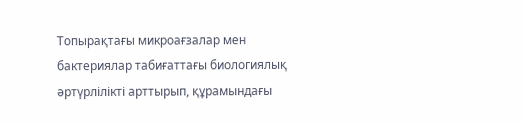Топырақтағы микроағзалар мен бактериялар табиғаттағы биологиялық әртүрлілікті арттырып, құрамындағы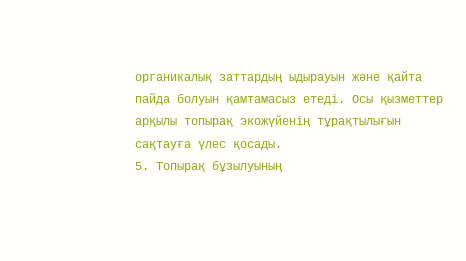органикалық заттардың ыдырауын және қайта пайда болуын қамтамасыз етеді. Осы қызметтер арқылы топырақ экожүйенің тұрақтылығын сақтауға үлес қосады.
5. Топырақ бұзылуының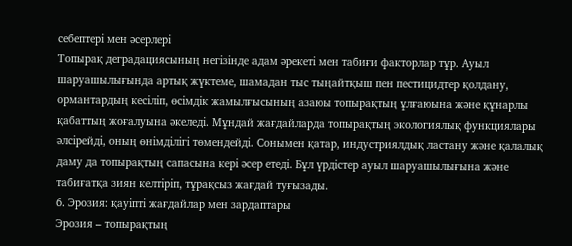себептері мен әсерлері
Топырақ деградациясының негізінде адам әрекеті мен табиғи факторлар тұр. Ауыл шаруашылығында артық жүктеме, шамадан тыс тыңайтқыш пен пестицидтер қолдану, ормантардың кесіліп, өсімдік жамылғысының азаюы топырақтың ұлғаюына және құнарлы қабаттың жоғалуына әкеледі. Мұндай жағдайларда топырақтың экологиялық функциялары әлсірейді, оның өнімділігі төмендейді. Сонымен қатар, индустриялдық ластану және қалалық даму да топырақтың сапасына кері әсер етеді. Бұл үрдістер ауыл шаруашылығына және табиғатқа зиян келтіріп, тұрақсыз жағдай туғызады.
6. Эрозия: қауіпті жағдайлар мен зардаптары
Эрозия – топырақтың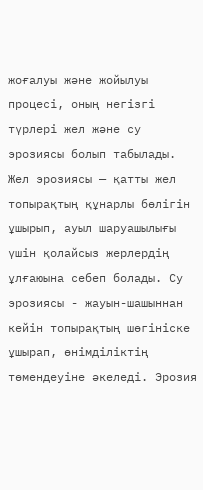жоғалуы және жойылуы процесі, оның негізгі түрлері жел және су эрозиясы болып табылады. Жел эрозиясы — қатты жел топырақтың құнарлы бөлігін ұшырып, ауыл шаруашылығы үшін қолайсыз жерлердің ұлғаюына себеп болады. Су эрозиясы - жауын-шашыннан кейін топырақтың шөгініске ұшырап, өнімділіктің төмендеуіне әкеледі. Эрозия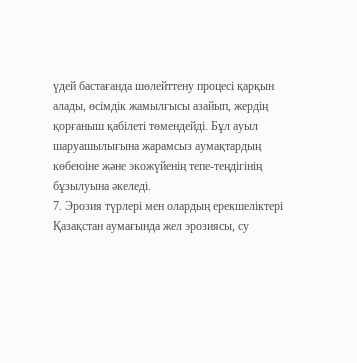үдей бастағанда шөлейттену процесі қарқын алады, өсімдік жамылғысы азайып, жердің қорғаныш қабілеті төмендейді. Бұл ауыл шаруашылығына жарамсыз аумақтардың көбеюіне және экожүйенің тепе-теңдігінің бұзылуына әкеледі.
7. Эрозия түрлері мен олардың ерекшеліктері
Қазақстан аумағында жел эрозиясы, су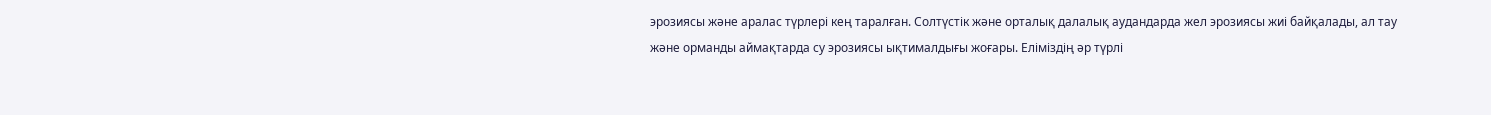эрозиясы және аралас түрлері кең таралған. Солтүстік және орталық далалық аудандарда жел эрозиясы жиі байқалады, ал тау және орманды аймақтарда су эрозиясы ықтималдығы жоғары. Еліміздің әр түрлі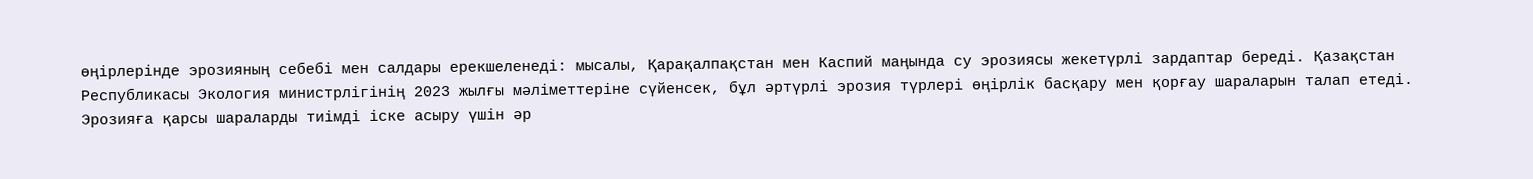өңірлерінде эрозияның себебі мен салдары ерекшеленеді: мысалы, Қарақалпақстан мен Каспий маңында су эрозиясы жекетүрлі зардаптар береді. Қазақстан Республикасы Экология министрлігінің 2023 жылғы мәліметтеріне сүйенсек, бұл әртүрлі эрозия түрлері өңірлік басқару мен қорғау шараларын талап етеді. Эрозияға қарсы шараларды тиімді іске асыру үшін әр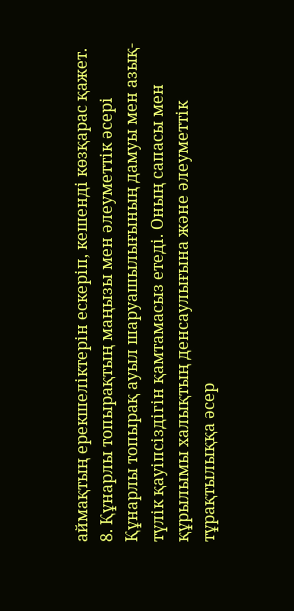аймақтың ерекшеліктерін ескеріп, кешенді көзқарас қажет.
8. Құнарлы топырақтың маңызы мен әлеуметтік әсері
Құнарлы топырақ ауыл шаруашылығының дамуы мен азық-түлік қауіпсіздігін қамтамасыз етеді. Оның сапасы мен құрылымы халықтың денсаулығына және әлеуметтік тұрақтылыққа әсер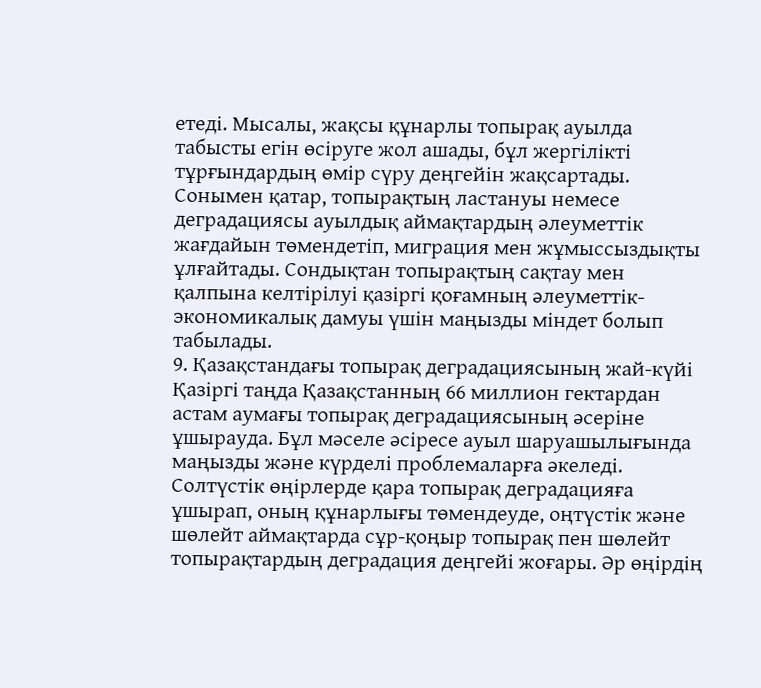етеді. Мысалы, жақсы құнарлы топырақ ауылда табысты егін өсіруге жол ашады, бұл жергілікті тұрғындардың өмір сүру деңгейін жақсартады. Сонымен қатар, топырақтың ластануы немесе деградациясы ауылдық аймақтардың әлеуметтік жағдайын төмендетіп, миграция мен жұмыссыздықты ұлғайтады. Сондықтан топырақтың сақтау мен қалпына келтірілуі қазіргі қоғамның әлеуметтік-экономикалық дамуы үшін маңызды міндет болып табылады.
9. Қазақстандағы топырақ деградациясының жай-күйі
Қазіргі таңда Қазақстанның 66 миллион гектардан астам аумағы топырақ деградациясының әсеріне ұшырауда. Бұл мәселе әсіресе ауыл шаруашылығында маңызды және күрделі проблемаларға әкеледі. Солтүстік өңірлерде қара топырақ деградацияға ұшырап, оның құнарлығы төмендеуде, оңтүстік және шөлейт аймақтарда сұр-қоңыр топырақ пен шөлейт топырақтардың деградация деңгейі жоғары. Әр өңірдің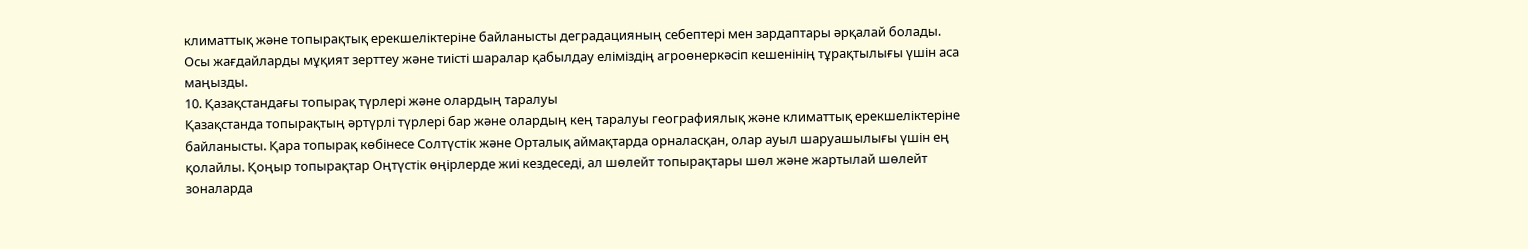климаттық және топырақтық ерекшеліктеріне байланысты деградацияның себептері мен зардаптары әрқалай болады. Осы жағдайларды мұқият зерттеу және тиісті шаралар қабылдау еліміздің агроөнеркәсіп кешенінің тұрақтылығы үшін аса маңызды.
10. Қазақстандағы топырақ түрлері және олардың таралуы
Қазақстанда топырақтың әртүрлі түрлері бар және олардың кең таралуы географиялық және климаттық ерекшеліктеріне байланысты. Қара топырақ көбінесе Солтүстік және Орталық аймақтарда орналасқан, олар ауыл шаруашылығы үшін ең қолайлы. Қоңыр топырақтар Оңтүстік өңірлерде жиі кездеседі, ал шөлейт топырақтары шөл және жартылай шөлейт зоналарда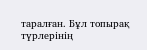таралған. Бұл топырақ түрлерінің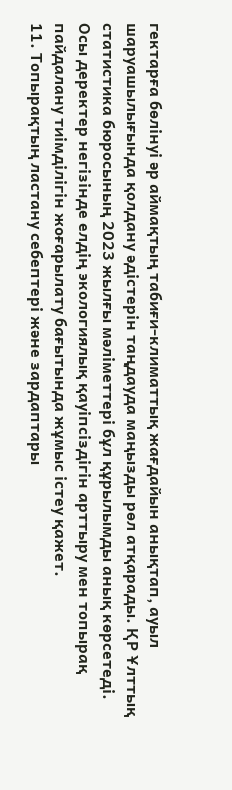гектарға бөлінуі әр аймақтың табиғи-климаттық жағдайын анықтап, ауыл шаруашылығында қолдану әдістерін таңдауда маңызды рөл атқарады. ҚР Ұлттық статистика бюросының 2023 жылғы мәліметтері бұл құрылымды анық көрсетеді. Осы деректер негізінде елдің экологиялық қауіпсіздігін арттыру мен топырақ пайдалану тиімділігін жоғарылату бағытында жұмыс істеу қажет.
11. Топырақтың ластану себептері және зардаптары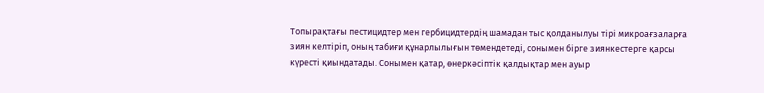Топырақтағы пестицидтер мен гербицидтердің шамадан тыс қолданылуы тірі микроағзаларға зиян келтіріп, оның табиғи құнарлылығын төмендетеді, сонымен бірге зиянкестерге қарсы күресті қиындатады. Сонымен қатар, өнеркәсіптік қалдықтар мен ауыр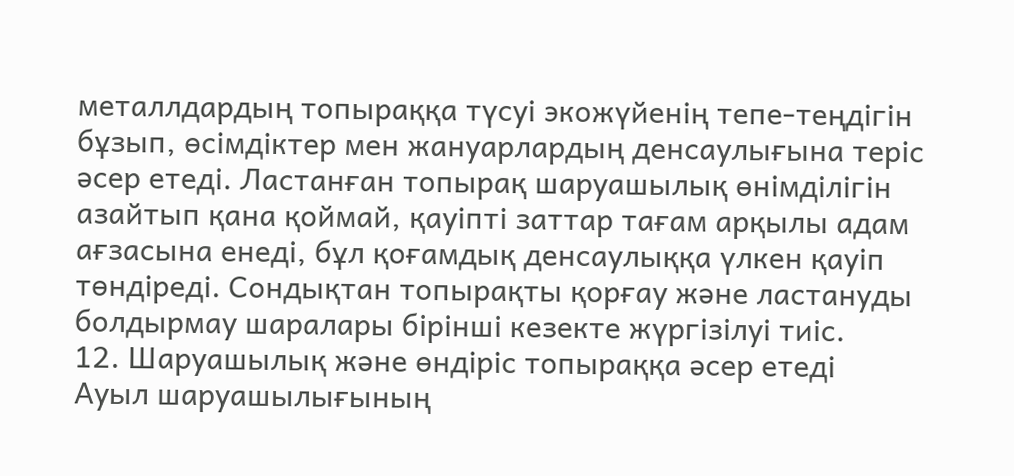металлдардың топыраққа түсуі экожүйенің тепе-теңдігін бұзып, өсімдіктер мен жануарлардың денсаулығына теріс әсер етеді. Ластанған топырақ шаруашылық өнімділігін азайтып қана қоймай, қауіпті заттар тағам арқылы адам ағзасына енеді, бұл қоғамдық денсаулыққа үлкен қауіп төндіреді. Сондықтан топырақты қорғау және ластануды болдырмау шаралары бірінші кезекте жүргізілуі тиіс.
12. Шаруашылық және өндіріс топыраққа әсер етеді
Ауыл шаруашылығының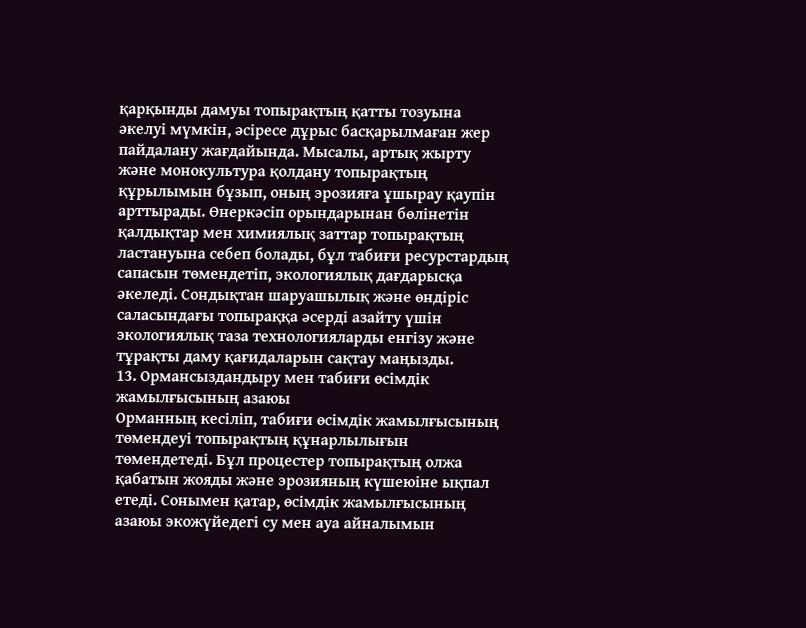қарқынды дамуы топырақтың қатты тозуына әкелуі мүмкін, әсіресе дұрыс басқарылмаған жер пайдалану жағдайында. Мысалы, артық жырту және монокультура қолдану топырақтың құрылымын бұзып, оның эрозияға ұшырау қаупін арттырады. Өнеркәсіп орындарынан бөлінетін қалдықтар мен химиялық заттар топырақтың ластануына себеп болады, бұл табиғи ресурстардың сапасын төмендетіп, экологиялық дағдарысқа әкеледі. Сондықтан шаруашылық және өндіріс саласындағы топыраққа әсерді азайту үшін экологиялық таза технологияларды енгізу және тұрақты даму қағидаларын сақтау маңызды.
13. Ормансыздандыру мен табиғи өсімдік жамылғысының азаюы
Орманның кесіліп, табиғи өсімдік жамылғысының төмендеуі топырақтың құнарлылығын төмендетеді. Бұл процестер топырақтың олжа қабатын жояды және эрозияның күшеюіне ықпал етеді. Сонымен қатар, өсімдік жамылғысының азаюы экожүйедегі су мен ауа айналымын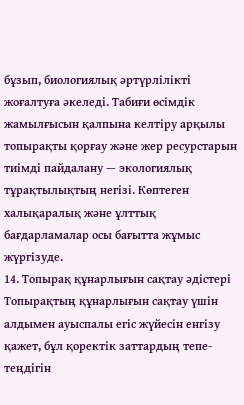бұзып, биологиялық әртүрлілікті жоғалтуға әкеледі. Табиғи өсімдік жамылғысын қалпына келтіру арқылы топырақты қорғау және жер ресурстарын тиімді пайдалану — экологиялық тұрақтылықтың негізі. Көптеген халықаралық және ұлттық бағдарламалар осы бағытта жұмыс жүргізуде.
14. Топырақ құнарлығын сақтау әдістері
Топырақтың құнарлығын сақтау үшін алдымен ауыспалы егіс жүйесін енгізу қажет, бұл қоректік заттардың тепе-теңдігін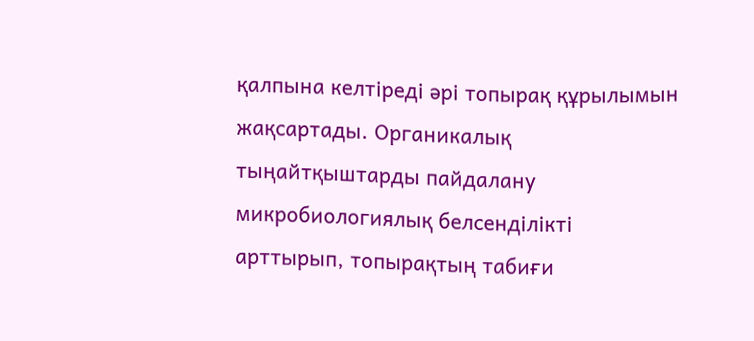қалпына келтіреді әрі топырақ құрылымын жақсартады. Органикалық тыңайтқыштарды пайдалану микробиологиялық белсенділікті арттырып, топырақтың табиғи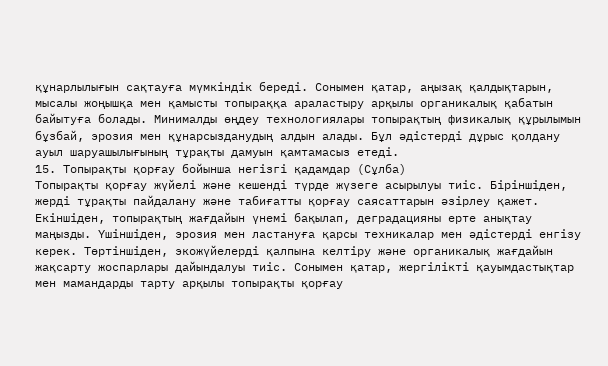құнарлылығын сақтауға мүмкіндік береді. Сонымен қатар, аңызақ қалдықтарын, мысалы жоңышқа мен қамысты топыраққа араластыру арқылы органикалық қабатын байытуға болады. Минималды өңдеу технологиялары топырақтың физикалық құрылымын бұзбай, эрозия мен құнарсызданудың алдын алады. Бұл әдістерді дұрыс қолдану ауыл шаруашылығының тұрақты дамуын қамтамасыз етеді.
15. Топырақты қорғау бойынша негізгі қадамдар (Сұлба)
Топырақты қорғау жүйелі және кешенді түрде жүзеге асырылуы тиіс. Біріншіден, жерді тұрақты пайдалану және табиғатты қорғау саясаттарын әзірлеу қажет. Екіншіден, топырақтың жағдайын үнемі бақылап, деградацияны ерте анықтау маңызды. Үшіншіден, эрозия мен ластануға қарсы техникалар мен әдістерді енгізу керек. Төртіншіден, экожүйелерді қалпына келтіру және органикалық жағдайын жақсарту жоспарлары дайындалуы тиіс. Сонымен қатар, жергілікті қауымдастықтар мен мамандарды тарту арқылы топырақты қорғау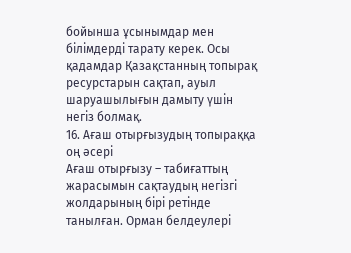бойынша ұсынымдар мен білімдерді тарату керек. Осы қадамдар Қазақстанның топырақ ресурстарын сақтап, ауыл шаруашылығын дамыту үшін негіз болмақ.
16. Ағаш отырғызудың топыраққа оң әсері
Ағаш отырғызу – табиғаттың жарасымын сақтаудың негізгі жолдарының бірі ретінде танылған. Орман белдеулері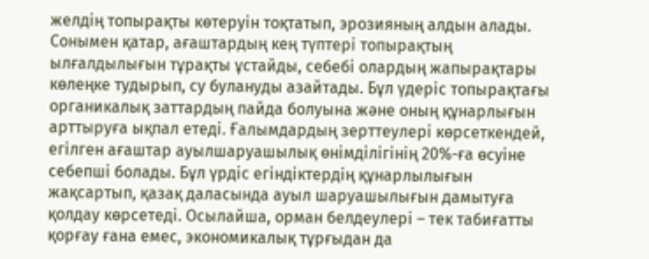желдің топырақты көтеруін тоқтатып, эрозияның алдын алады. Сонымен қатар, ағаштардың кең түптері топырақтың ылғалдылығын тұрақты ұстайды, себебі олардың жапырақтары көлеңке тудырып, су булануды азайтады. Бұл үдеріс топырақтағы органикалық заттардың пайда болуына және оның құнарлығын арттыруға ықпал етеді. Ғалымдардың зерттеулері көрсеткендей, егілген ағаштар ауылшаруашылық өнімділігінің 20%-ға өсуіне себепші болады. Бұл үрдіс егіндіктердің құнарлылығын жақсартып, қазақ даласында ауыл шаруашылығын дамытуға қолдау көрсетеді. Осылайша, орман белдеулері – тек табиғатты қорғау ғана емес, экономикалық тұрғыдан да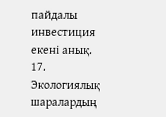пайдалы инвестиция екені анық.
17. Экологиялық шаралардың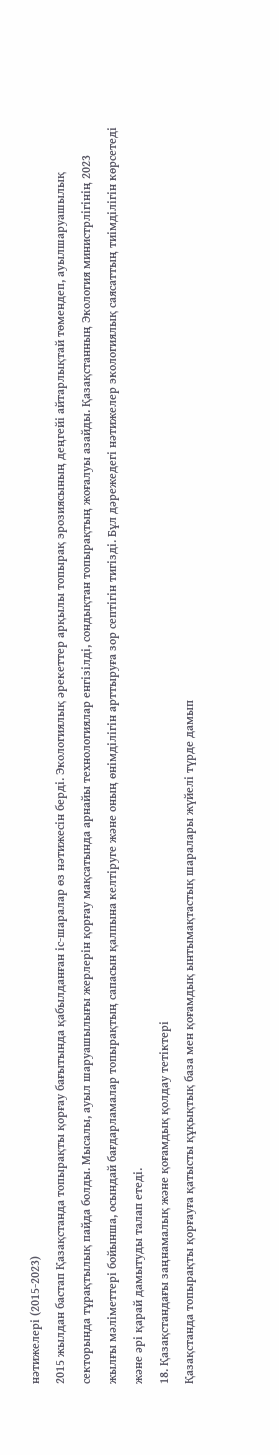нәтижелері (2015-2023)
2015 жылдан бастап Қазақстанда топырақты қорғау бағытында қабылданған іс-шаралар өз нәтижесін берді. Экологиялық әрекеттер арқылы топырақ эрозиясының деңгейі айтарлықтай төмендеп, ауылшаруашылық секторында тұрақтылық пайда болды. Мысалы, ауыл шаруашылығы жерлерін қорғау мақсатында арнайы технологиялар енгізілді, сондықтан топырақтың жоғалуы азайды. Қазақстанның Экология министрлігінің 2023 жылғы мәліметтері бойынша, осындай бағдарламалар топырақтың сапасын қалпына келтіруге және оның өнімділігін арттыруға зор септігін тигізді. Бұл дәрежедегі нәтижелер экологиялық саясаттың тиімділігін көрсетеді және әрі қарай дамытуды талап етеді.
18. Қазақстандағы заңнамалық және қоғамдық қолдау тетіктері
Қазақстанда топырақты қорғауға қатысты құқықтық база мен қоғамдық ынтымақтастық шаралары жүйелі түрде дамып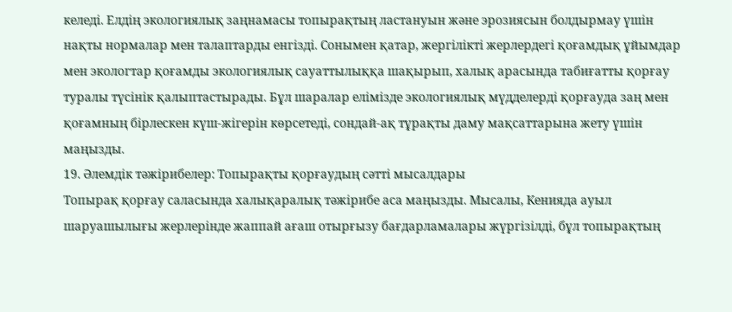келеді. Елдің экологиялық заңнамасы топырақтың ластануын және эрозиясын болдырмау үшін нақты нормалар мен талаптарды енгізді. Сонымен қатар, жергілікті жерлердегі қоғамдық ұйымдар мен экологтар қоғамды экологиялық сауаттылыққа шақырып, халық арасында табиғатты қорғау туралы түсінік қалыптастырады. Бұл шаралар елімізде экологиялық мүдделерді қорғауда заң мен қоғамның бірлескен күш-жігерін көрсетеді, сондай-ақ тұрақты даму мақсаттарына жету үшін маңызды.
19. Әлемдік тәжірибелер: Топырақты қорғаудың сәтті мысалдары
Топырақ қорғау саласында халықаралық тәжірибе аса маңызды. Мысалы, Кенияда ауыл шаруашылығы жерлерінде жаппай ағаш отырғызу бағдарламалары жүргізілді, бұл топырақтың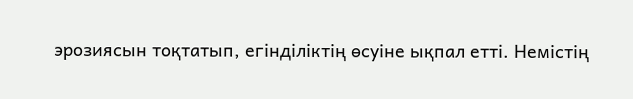эрозиясын тоқтатып, егінділіктің өсуіне ықпал етті. Немістің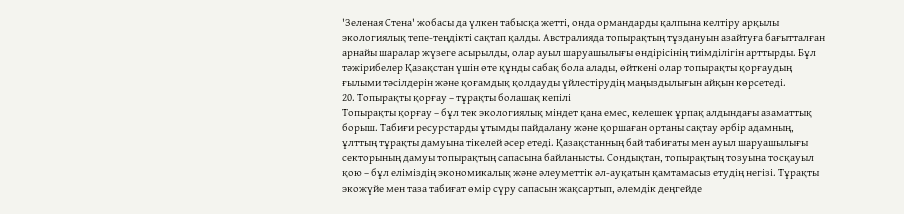'Зеленая Стена' жобасы да үлкен табысқа жетті, онда ормандарды қалпына келтіру арқылы экологиялық тепе-теңдікті сақтап қалды. Австралияда топырақтың тұздануын азайтуға бағытталған арнайы шаралар жүзеге асырылды, олар ауыл шаруашылығы өндірісінің тиімділігін арттырды. Бұл тәжірибелер Қазақстан үшін өте құнды сабақ бола алады, өйткені олар топырақты қорғаудың ғылыми тәсілдерін және қоғамдық қолдауды үйлестірудің маңыздылығын айқын көрсетеді.
20. Топырақты қорғау – тұрақты болашақ кепілі
Топырақты қорғау – бұл тек экологиялық міндет қана емес, келешек ұрпақ алдындағы азаматтық борыш. Табиғи ресурстарды ұтымды пайдалану және қоршаған ортаны сақтау әрбір адамның, ұлттың тұрақты дамуына тікелей әсер етеді. Қазақстанның бай табиғаты мен ауыл шаруашылығы секторының дамуы топырақтың сапасына байланысты. Сондықтан, топырақтың тозуына тосқауыл қою – бұл еліміздің экономикалық және әлеуметтік әл-ауқатын қамтамасыз етудің негізі. Тұрақты экожүйе мен таза табиғат өмір сүру сапасын жақсартып, әлемдік деңгейде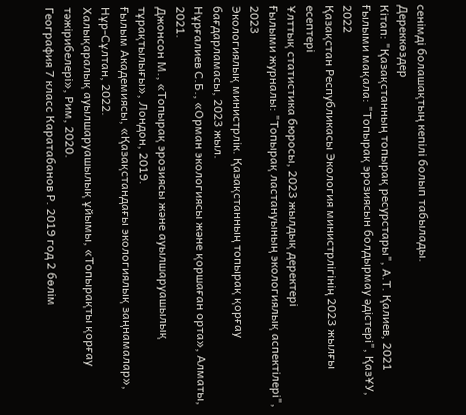сенімді болашақтың кепілі болып табылады.
Дереккөздер
Кітап: "Қазақстанның топырақ ресурстары", А.Т. Қалиев, 2021
Ғылыми мақала: "Топырақ эрозиясын болдырмау әдістері", ҚазҰУ, 2022
Қазақстан Республикасы Экология министрлігінің 2023 жылғы есептері
Ұлттық статистика бюросы, 2023 жылдық деректері
Ғылыми журналы: "Топырақ ластануының экологиялық аспектілері", 2023
Экологиялық министрлік. Қазақстанның топырақ қорғау бағдарламасы, 2023 жыл.
Нұрғалиев С.Б., «Орман экологиясы және қоршаған орта», Алматы, 2021.
Джонсон М., «Топырақ эрозиясы және ауылшаруашылық тұрақтылығы», Лондон, 2019.
Ғылым Академиясы, «Қазақстандағы экологиялық заңнамалар», Нұр-Сұлтан, 2022.
Халықаралық ауылшаруашылық ұйымы, «Топырақты қорғау тәжірибелері», Рим, 2020.
География 7 класс Каратабанов Р. 2019 год 2 бөлім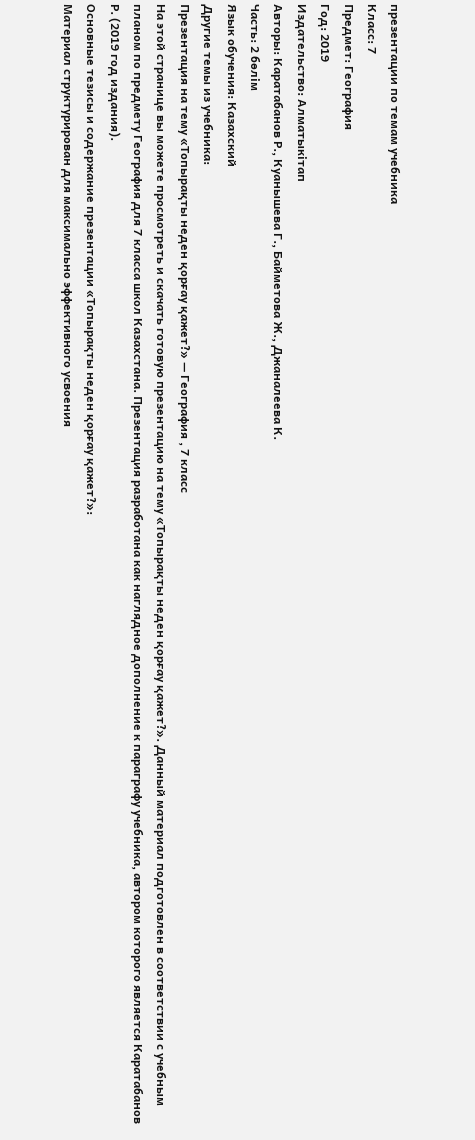презентации по темам учебника
Класс: 7
Предмет: География
Год: 2019
Издательство: Алматыкітап
Авторы: Каратабанов Р., Куанышева Г., Байметова Ж., Джаналеева К.
Часть: 2 бөлім
Язык обучения: Казахский
Другие темы из учебника:
Презентация на тему «Топырақты неден қорғау қажет?» — География , 7 класс
На этой странице вы можете просмотреть и скачать готовую презентацию на тему «Топырақты неден қорғау қажет?». Данный материал подготовлен в соответствии с учебным планом по предмету География для 7 класса школ Казахстана. Презентация разработана как наглядное дополнение к параграфу учебника, автором которого является Каратабанов Р. (2019 год издания).
Основные тезисы и содержание презентации «Топырақты неден қорғау қажет?»:
Материал структурирован для максимально эффективного усвоения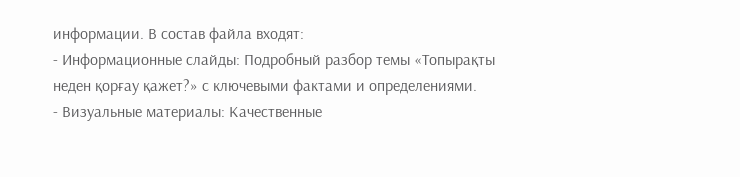информации. В состав файла входят:
- Информационные слайды: Подробный разбор темы «Топырақты неден қорғау қажет?» с ключевыми фактами и определениями.
- Визуальные материалы: Качественные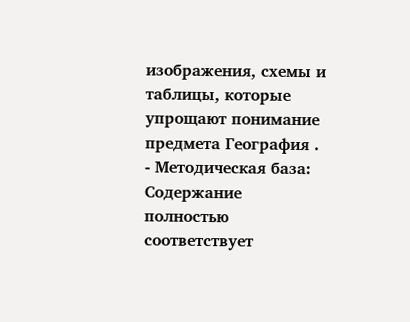изображения, схемы и таблицы, которые упрощают понимание предмета География .
- Методическая база: Содержание полностью соответствует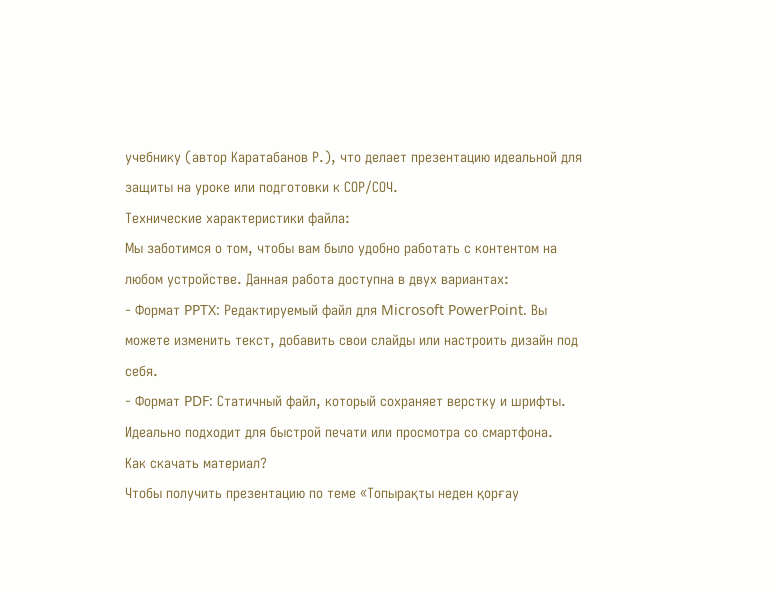учебнику (автор Каратабанов Р.), что делает презентацию идеальной для защиты на уроке или подготовки к СОР/СОЧ.
Технические характеристики файла:
Мы заботимся о том, чтобы вам было удобно работать с контентом на любом устройстве. Данная работа доступна в двух вариантах:
- Формат PPTX: Редактируемый файл для Microsoft PowerPoint. Вы можете изменить текст, добавить свои слайды или настроить дизайн под себя.
- Формат PDF: Статичный файл, который сохраняет верстку и шрифты. Идеально подходит для быстрой печати или просмотра со смартфона.
Как скачать материал?
Чтобы получить презентацию по теме «Топырақты неден қорғау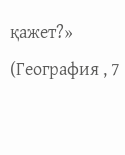қажет?» (География , 7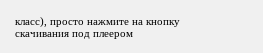класс), просто нажмите на кнопку скачивания под плеером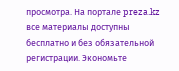просмотра. На портале preza.kz все материалы доступны бесплатно и без обязательной регистрации. Экономьте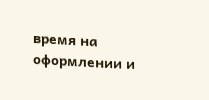время на оформлении и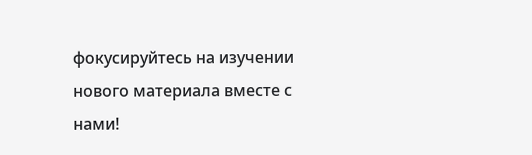фокусируйтесь на изучении нового материала вместе с нами!